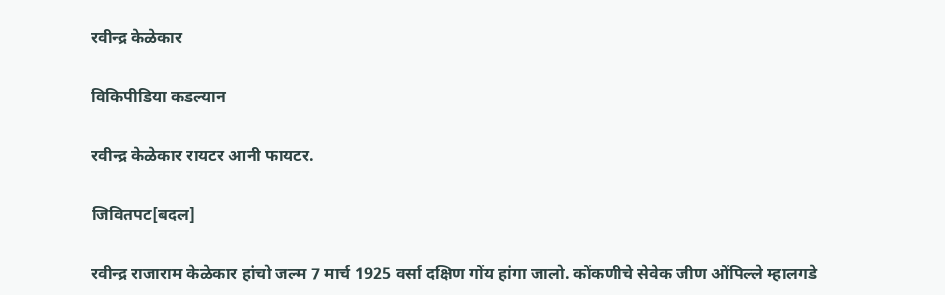रवीन्द्र केळेकार

विकिपीडिया कडल्यान

रवीन्द्र केळेकार रायटर आनी फायटर.

जिवितपट[बदल]

रवीन्द्र राजाराम केळेकार हांचो जल्म 7 मार्च 1925 वर्सा दक्षिण गोंय हांगा जालो. कोंकणीचे सेवेक जीण ओंपिल्ले म्हालगडे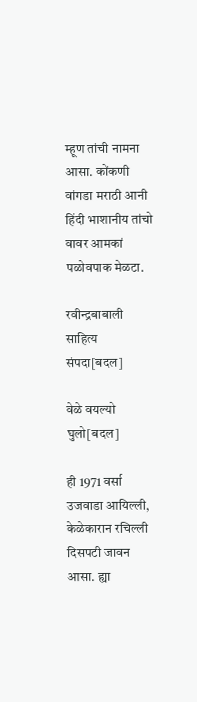म्हूण तांची नामना आसा. कोंकणी वांगडा मराठी आनी हिंदी भाशानीय तांचो वावर आमकां पळोवपाक मेळटा.

रवीन्द्रबाबाली साहित्य संपदा[बदल]

वेळे वयल्यो घुलो[बदल]

ही 1971 वर्सा उजवाडा आयिल्ली, केळेकारान रचिल्ली दिसपटी जावन आसा. ह्या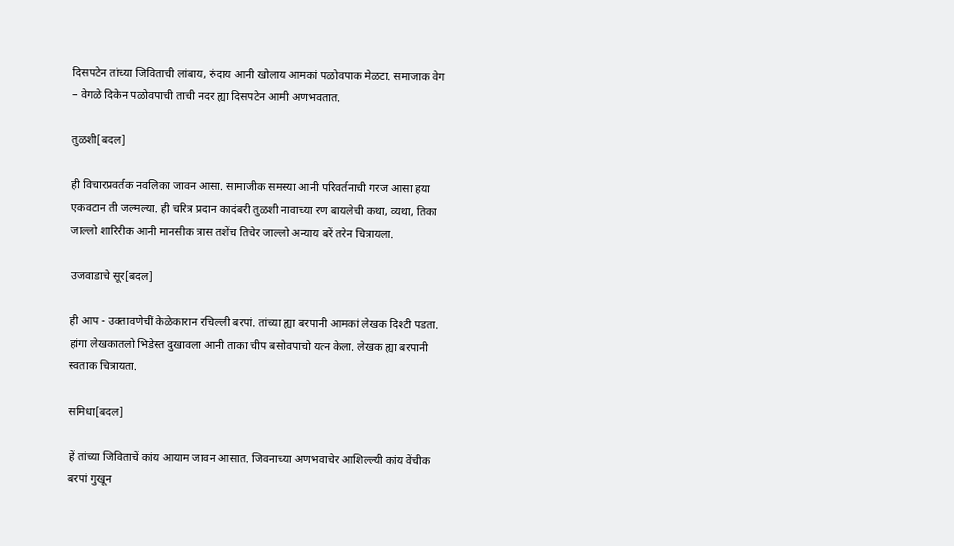दिसपटेन तांच्या जिविताची लांबाय, रुंदाय आनी खोलाय आमकां पळोवपाक मेळटा. समाजाक वेग – वेगळे दिकेन पळोवपाची ताची नदर ह्या दिसपटेन आमी अणभवतात.

तुळशी[बदल]

ही विचारप्रवर्तक नवलिका जावन आसा. सामाजीक समस्या आनी परिवर्तनाची गरज आसा हया एकवटान ती जल्मल्या. ही चरित्र प्रदान कादंबरी तुळशी नावाच्या रण बायलेची कथा, व्यथा, तिका जाल्लो शारिरीक आनी मानसीक त्रास तशेंच तिचेर जाल्लो अन्याय बरें तरेन चित्रायला.

उजवाडाचे सूर[बदल]

ही आप - उक्तावणेचीं केळेकारान रचिल्ली बरपां. तांच्या ह्या बरपानी आमकां लेखक दिश्टी पडता. हांगा लेखकातलो भिडेस्त दुखावला आनी ताका चीप बसोवपाचो यत्न केला. लेखक ह्या बरपानी स्वताक चित्रायता.

समिधा[बदल]

हें तांच्या जिविताचें कांय आयाम जावन आसात. जिवनाच्या अणभवाचेर आशिल्ल्यी कांय वेंचीक बरपां गुखून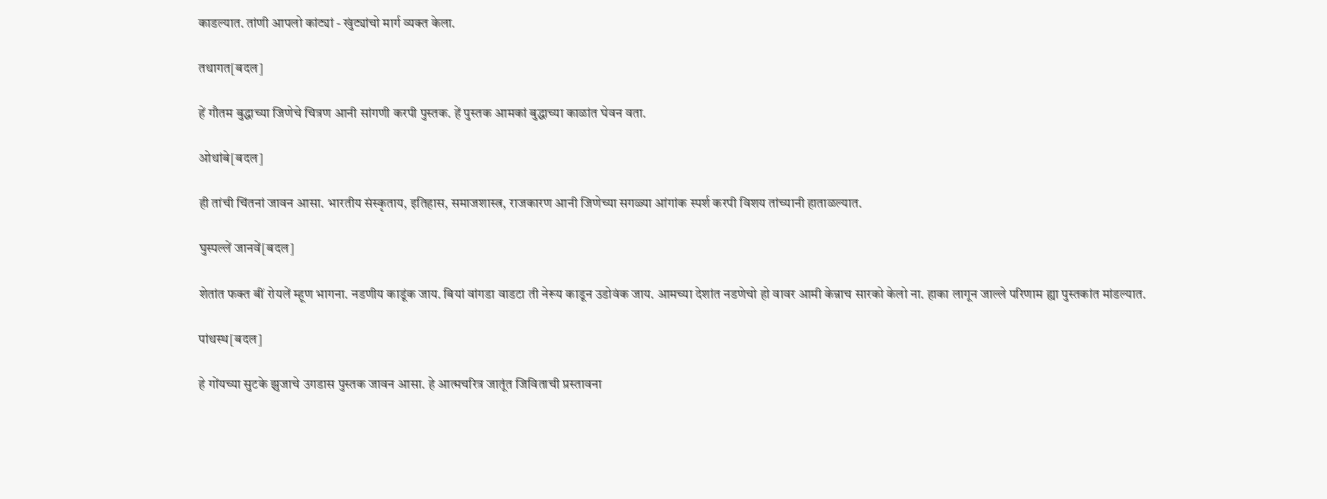काडल्यात. तांणी आपलो कांट्यां - खुंट्यांचो मार्ग व्यक्त केला.

तथागत[बदल]

हें गौतम बुद्धाच्या जिणेचे चित्रण आनी सांगणी करपी पुस्तक. हें पुस्तक आमकां बुद्धाच्या काळांत घेवन वता.

ओथांबे[बदल]

ही तांची चिंतनां जावन आसा. भारतीय संस्कृताय, इतिहास, समाजशास्त्र, राजकारण आनी जिणेच्या सगळ्या आंगांक स्पर्श करपी विशय तांच्यानी हाताळल्यात.

घुस्पल्लें जानवें[बदल]

शेतांत फक्त बीं रोयलें म्हूण भागना. नडणीय काडूंक जाय. बियां वांगडा वाडटा ती नेरूय काडून उडोवंक जाय. आमच्या देशांत नडणेचो हो वावर आमी केन्नाच सारको केलो ना. हाका लागून जाल्ले परिणाम ह्या पुस्तकांत मांडल्यात.

पांथस्थ[बदल]

हे गोंयच्या सुटके झुजाचे उगडास पुस्तक जावन आसा. हे आत्मचरित्र जातूंत जिविताची प्रस्तावना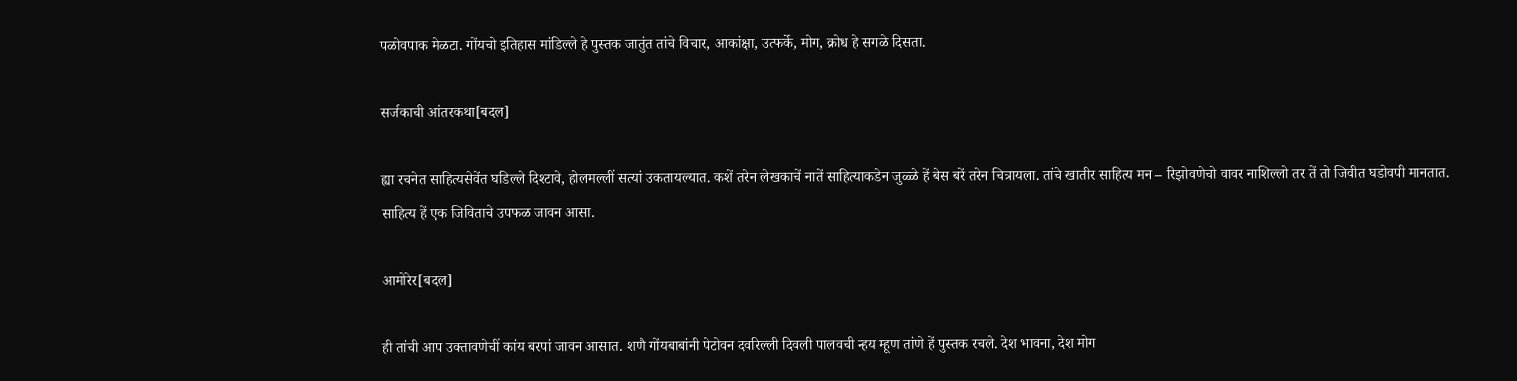पळोवपाक मेळटा. गोंयचो इतिहास मांडिल्ले हे पुस्तक जातुंत तांचे विचार, आकांक्षा, उत्फर्के, मोग, क्रोध हे सगळे दिसता.

सर्जकाची आंतरकथा[बदल]

ह्या रचनेत साहित्यसेवेंत घडिल्ले दिश्टावे, होलमल्लीं सत्यां उकतायल्यात. कशें तरेन लेखकाचें नातें साहित्याकडेन जुळ्ळे हें बेस बरें तरेन चित्रायला. तांचे खातीर साहित्य मन – रिझोवणेचो वावर नाशिल्लो तर तें तो जिवीत घडोवपी मानतात. साहित्य हें एक जिविताचे उपफळ जावन आसा.

आमोरेर[बदल]

ही तांची आप उक्तावणेचीं कांय बरपां जावन आसात. शणै गोंयबाबांनी पेटोवन दवरिल्ली दिवली पालवची न्हय म्हूण तांणे हें पुस्तक रचले. देश भावना, देश मोग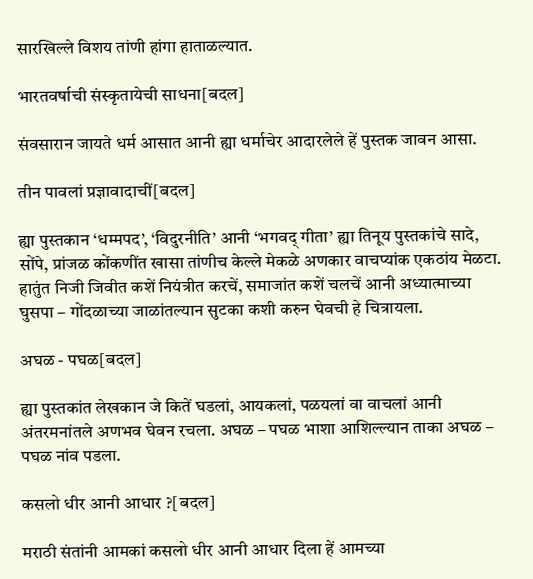सारखिल्ले विशय तांणी हांगा हाताळल्यात.

भारतवर्षाची संस्कृतायेची साधना[बदल]

संवसारान जायते धर्म आसात आनी ह्या धर्माचेर आदारलेले हें पुस्तक जावन आसा.

तीन पावलां प्रज्ञावादाचीं[बदल]

ह्या पुस्तकान ‘धम्मपद’, ‘विदुरनीति’ आनी ‘भगवद् गीता’ ह्या तिनूय पुस्तकांचे सादे, सोंपे, प्रांजळ कोंकणींत खासा तांणीच केल्ले मेकळे अणकार वाचप्यांक एकठांय मेळटा. हातुंत निजी जिवीत कशें नियंत्रीत करचें, समाजांत कशें चलचें आनी अध्यात्माच्या घुसपा – गोंदळाच्या जाळांतल्यान सुटका कशी करुन घेवची हे चित्रायला.

अघळ - पघळ[बदल]

ह्या पुस्तकांत लेखकान जे कितें घडलां, आयकलां, पळयलां वा वाचलां आनी अंतरमनांतले अणभव घेवन रचला. अघळ – पघळ भाशा आशिल्ल्यान ताका अघळ – पघळ नांव पडला.

कसलो धीर आनी आधार ?[बदल]

मराठी संतांनी आमकां कसलो धीर आनी आधार दिला हें आमच्या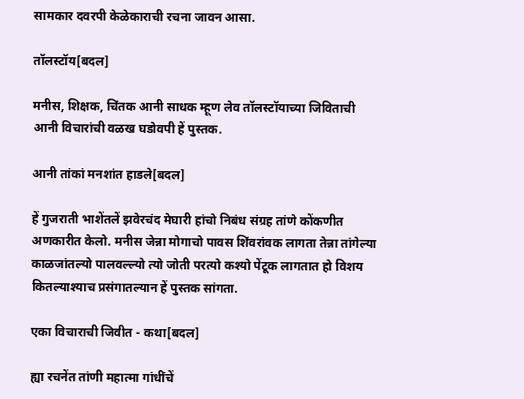सामकार दवरपी केळेकाराची रचना जावन आसा.

तॉलस्टॉय[बदल]

मनीस, शिक्षक, चिंतक आनी साधक म्हूण लेव तॉलस्टॉयाच्या जिविताची आनी विचारांची वळख घडोवपी हें पुस्तक.

आनी तांकां मनशांत हाडले[बदल]

हें गुजराती भाशेंतलें झवेरचंद मेघारी हांचो निबंध संग्रह तांणे कोंकणीत अणकारीत केलो. मनीस जेन्ना मोगाचो पावस शिंवरांवक लागता तेन्ना तांगेल्या काळजांतल्यो पालवल्ल्यो त्यो जोती परत्यो कश्यो पेंटूक लागतात हो विशय कितल्याश्याच प्रसंगातल्यान हें पुस्तक सांगता.

एका विचाराची जिवीत - कथा[बदल]

ह्या रचनेंत तांणी महात्मा गांधींचें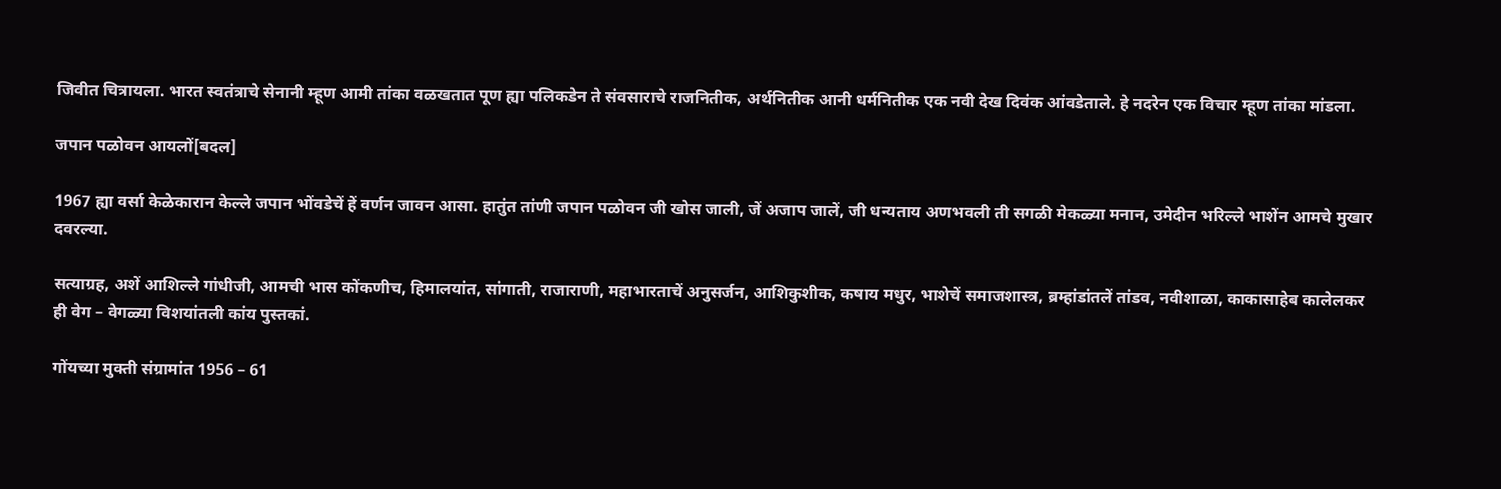जिवीत चित्रायला. भारत स्वतंत्राचे सेनानी म्हूण आमी तांका वळखतात पूण ह्या पलिकडेन ते संवसाराचे राजनितीक, अर्थनितीक आनी धर्मनितीक एक नवी देख दिवंक आंवडेताले. हे नदरेन एक विचार म्हूण तांका मांडला.

जपान पळोवन आयलों[बदल]

1967 ह्या वर्सा केळेकारान केल्ले जपान भोंवडेचें हें वर्णन जावन आसा. हातुंत तांणी जपान पळोवन जी खोस जाली, जें अजाप जालें, जी धन्यताय अणभवली ती सगळी मेकळ्या मनान, उमेदीन भरिल्ले भाशेंन आमचे मुखार दवरल्या.

सत्याग्रह, अशें आशिल्ले गांधीजी, आमची भास कोंकणीच, हिमालयांत, सांगाती, राजाराणी, महाभारताचें अनुसर्जन, आशिकुशीक, कषाय मधुर, भाशेचें समाजशास्त्र, ब्रम्हांडांतलें तांडव, नवीशाळा, काकासाहेब कालेलकर ही वेग – वेगळ्या विशयांतली कांय पुस्तकां.

गोंयच्या मुक्ती संग्रामांत 1956 – 61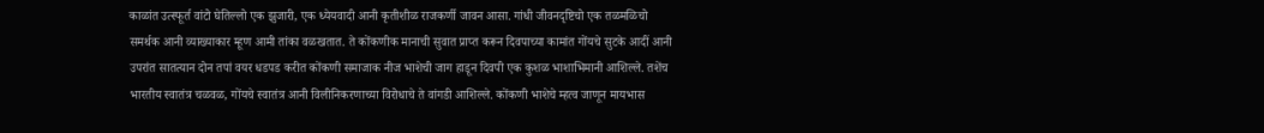काळांत उत्स्फूर्त वांटो घेतिल्लो एक झुजारी, एक ध्येयवादी आनी कृतीशीळ राजकर्णी जावन आसा. गांधी जीवनदृष्टिचो एक तळमळिचो समर्थक आनी व्याख्याकार म्हूण आमी तांका वळखतात. ते कोंकणीक मानाची सुवात प्राप्त करून दिवपाच्या कामांत गोंयचे सुटके आदीं आनी उपरांत सातत्यान दोन तपां वयर धडपड करीत कोंकणी समाजाक नीज भाशेची जाग हाडून दिवपी एक कुशळ भाशाभिमानी आशिल्ले. तशेंच भारतीय स्वातंत्र चळवळ, गोंयचे स्वातंत्र आनी विलीनिकरणाच्या विरोधाचे ते वांगडी आशिल्ले. कोंकणी भाशेचे म्हत्व जाणून मायभास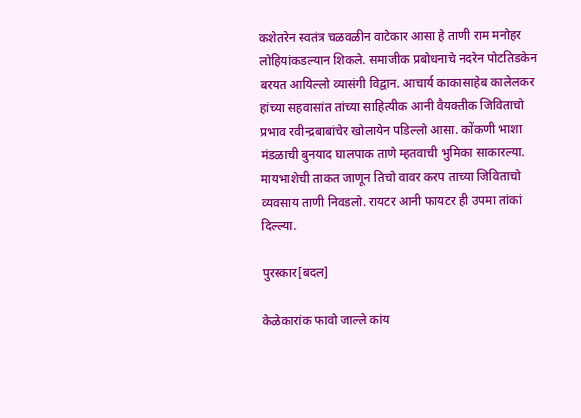कशेतरेन स्वतंत्र चळवळीन वाटेकार आसा हे ताणी राम मनोहर लोहियांकडल्यान शिकले. समाजीक प्रबोधनाचे नदरेन पोटतिडकेन बरयत आयिल्लो व्यासंगी विद्वान. आचार्य काकासाहेब कालेलकर हांच्या सहवासांत तांच्या साहित्यीक आनी वैयक्तीक जिविताचो प्रभाव रवीन्द्रबाबांचेर खोलायेन पडिल्लो आसा. कोंकणी भाशा मंडळाची बुनयाद घालपाक ताणे म्हतवाची भुमिका साकारल्या. मायभाशेची ताकत जाणून तिचो वावर करप ताच्या जिविताचो व्यवसाय ताणी निवडलो. रायटर आनी फायटर ही उपमा तांकां दिल्ल्या.

पुरस्कार[बदल]

केळेकारांक फावो जाल्ले कांय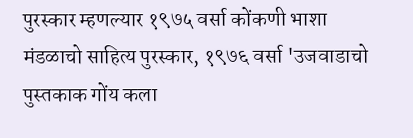पुरस्कार म्हणल्यार १९७५ वर्सा कोंकणी भाशा मंडळाचो साहित्य पुरस्कार, १९७६ वर्सा 'उजवाडाचो पुस्तकाक गोंय कला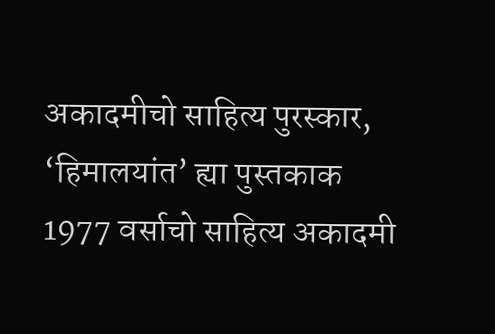अकादमीचो साहित्य पुरस्कार, ‘हिमालयांत’ ह्या पुस्तकाक 1977 वर्साचो साहित्य अकादमी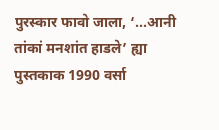पुरस्कार फावो जाला, ‘...आनी तांकां मनशांत हाडले’ ह्या पुस्तकाक 1990 वर्सा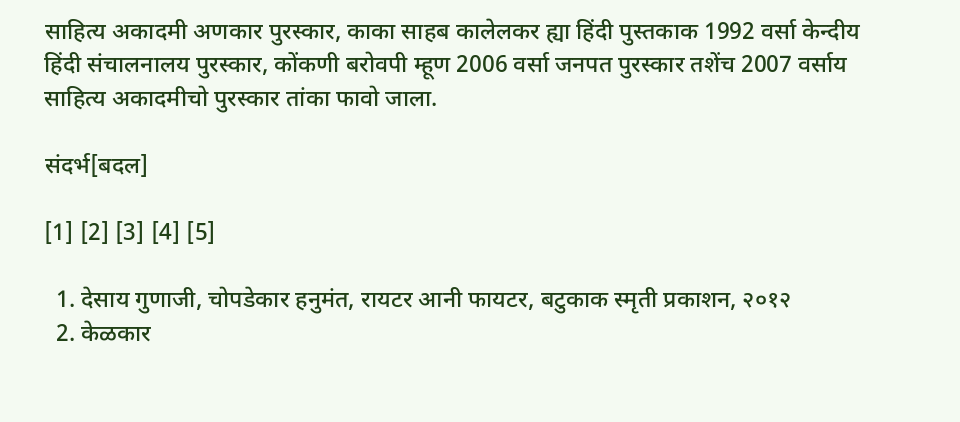साहित्य अकादमी अणकार पुरस्कार, काका साहब कालेलकर ह्या हिंदी पुस्तकाक 1992 वर्सा केन्दीय हिंदी संचालनालय पुरस्कार, कोंकणी बरोवपी म्हूण 2006 वर्सा जनपत पुरस्कार तशेंच 2007 वर्साय साहित्य अकादमीचो पुरस्कार तांका फावो जाला.

संदर्भ[बदल]

[1] [2] [3] [4] [5]

  1. देसाय गुणाजी, चोपडेकार हनुमंत, रायटर आनी फायटर, बटुकाक स्मृती प्रकाशन, २०१२
  2. केळकार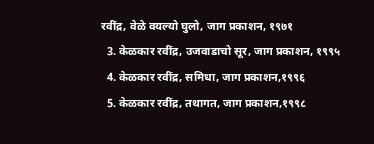रवींद्र, वेळे वयल्यो घुलो, जाग प्रकाशन, १९७१
  3. केळकार रवींद्र, उजवाडाचो सूर, जाग प्रकाशन, १९९५
  4. केळकार रवींद्र, समिधा, जाग प्रकाशन,१९९६
  5. केळकार रवींद्र, तथागत, जाग प्रकाशन,१९९८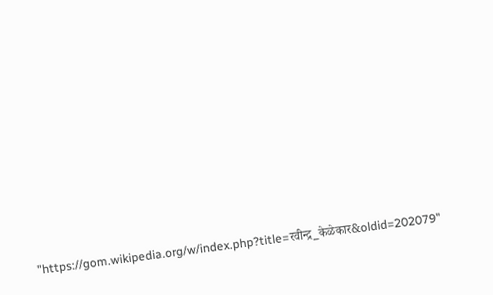"https://gom.wikipedia.org/w/index.php?title=रवीन्द्र_केळेकार&oldid=202079"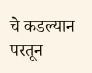चे कडल्यान परतून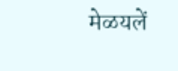मेळयलें